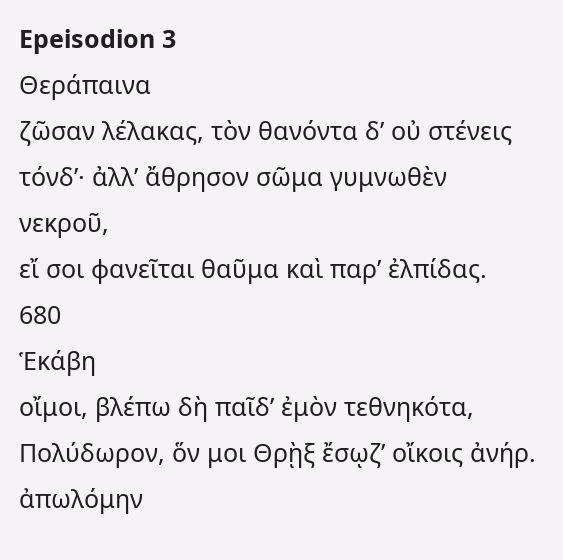Epeisodion 3
Θεράπαινα
ζῶσαν λέλακας, τὸν θανόντα δʼ οὐ στένεις
τόνδʼ· ἀλλʼ ἄθρησον σῶμα γυμνωθὲν νεκροῦ,
εἴ σοι φανεῖται θαῦμα καὶ παρʼ ἐλπίδας.
680
Ἑκάβη
οἴμοι, βλέπω δὴ παῖδʼ ἐμὸν τεθνηκότα,
Πολύδωρον, ὅν μοι Θρῂξ ἔσῳζʼ οἴκοις ἀνήρ.
ἀπωλόμην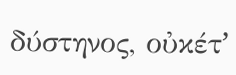δύστηνος, οὐκέτʼ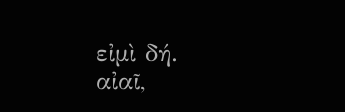εἰμὶ δή.
αἰαῖ,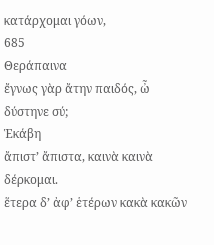κατάρχομαι γόων,
685
Θεράπαινα
ἔγνως γὰρ ἄτην παιδός, ὦ δύστηνε σύ;
Ἑκάβη
ἄπιστʼ ἄπιστα, καινὰ καινὰ δέρκομαι.
ἕτερα δʼ ἀφʼ ἑτέρων κακὰ κακῶν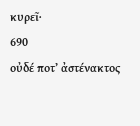κυρεῖ·
690
οὐδέ ποτʼ ἀστένακτος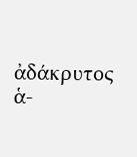ἀδάκρυτος ἁ-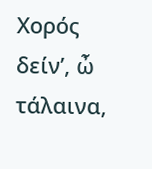Χορός
δείνʼ, ὦ τάλαινα,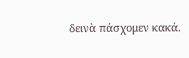δεινὰ πάσχομεν κακά.